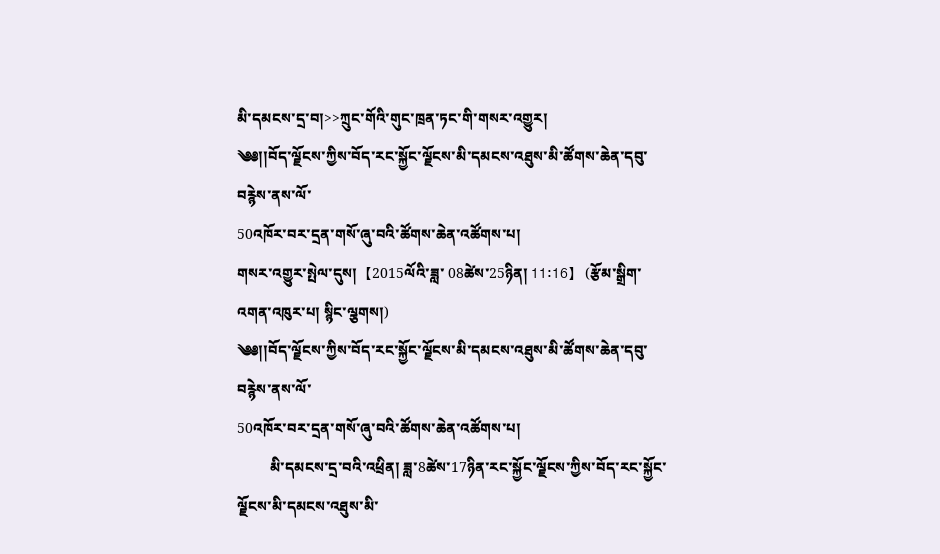མི་དམངས་དྲ་བ།>>ཀྲུང་གོའི་གུང་ཁྲན་ཏང་གི་གསར་འགྱུར།
༄༅།།བོད་ལྗོངས་ཀྱིས་བོད་རང་སྐྱོང་ལྗོངས་མི་དམངས་འཐུས་མི་ཚོགས་ཆེན་དབུ་བརྙེས་ནས་ལོ་
50འཁོར་བར་དྲན་གསོ་ཞུ་བའི་ཚོགས་ཆེན་འཚོགས་པ།
གསར་འགྱུར་སྤེལ་དུས།  【2015ལོའི་ཟླ་ 08ཚེས་25ཉིན། 11:16】   (རྩོམ་སྒྲིག་འགན་འཁུར་པ། སྙིང་ལྕགས།)
༄༅།།བོད་ལྗོངས་ཀྱིས་བོད་རང་སྐྱོང་ལྗོངས་མི་དམངས་འཐུས་མི་ཚོགས་ཆེན་དབུ་བརྙེས་ནས་ལོ་
50འཁོར་བར་དྲན་གསོ་ཞུ་བའི་ཚོགས་ཆེན་འཚོགས་པ།
         མི་དམངས་དྲ་བའི་འཕྲིན། ཟླ་8ཚེས་17ཉིན་རང་སྐྱོང་ལྗོངས་ཀྱིས་བོད་རང་སྐྱོང་ལྗོངས་མི་དམངས་འཐུས་མི་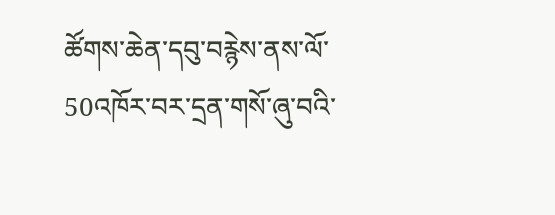ཚོགས་ཆེན་དབུ་བརྙེས་ནས་ལོ་50འཁོར་བར་དྲན་གསོ་ཞུ་བའི་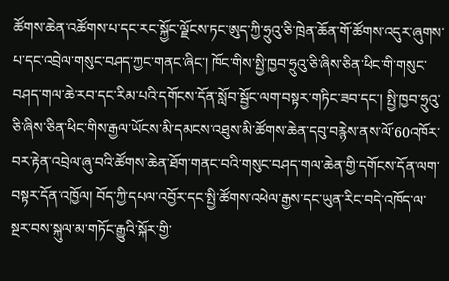ཚོགས་ཆེན་འཚོགས་པ་དང་རང་སྐྱོང་ལྗོངས་ཏང་ཨུད་ཀྱི་ཧྲུའུ་ཅི་ཁྲེན་ཆོན་གོ་ཚོགས་འདུར་ཞུགས་པ་དང་འབྲེལ་གསུང་བཤད་ཀྱང་གནང་ཞིང་། ཁོང་གིས་སྤྱི་ཁྱབ་ཧྲུའུ་ཅི་ཞིས་ཅིན་ཕིང་གི་གསུང་བཤད་གལ་ཆེ་རབ་དང་རིམ་པའི་དགོངས་དོན་སློབ་སྦྱོང་ལག་བསྟར་གཏིང་ཟབ་དང་། སྤྱི་ཁྱབ་ཧྲུའུ་ཅི་ཞིས་ཅིན་ཕིང་གིས་རྒྱལ་ཡོངས་མི་དམངས་འཐུས་མི་ཚོགས་ཆེན་དབུ་བརྙེས་ནས་ལོ་60འཁོར་བར་རྟེན་འབྲེལ་ཞུ་བའི་ཚོགས་ཆེན་ཐོག་གནང་བའི་གསུང་བཤད་གལ་ཆེན་གྱི་དགོངས་དོན་ལག་བསྟར་དོན་འཁྱོལ། བོད་ཀྱི་དཔལ་འབྱོར་དང་སྤྱི་ཚོགས་འཕེལ་རྒྱས་དང་ཡུན་རིང་བདེ་འཁོད་ལ་སྔར་བས་སྐུལ་མ་གཏོང་རྒྱུའི་སྐོར་གྱི་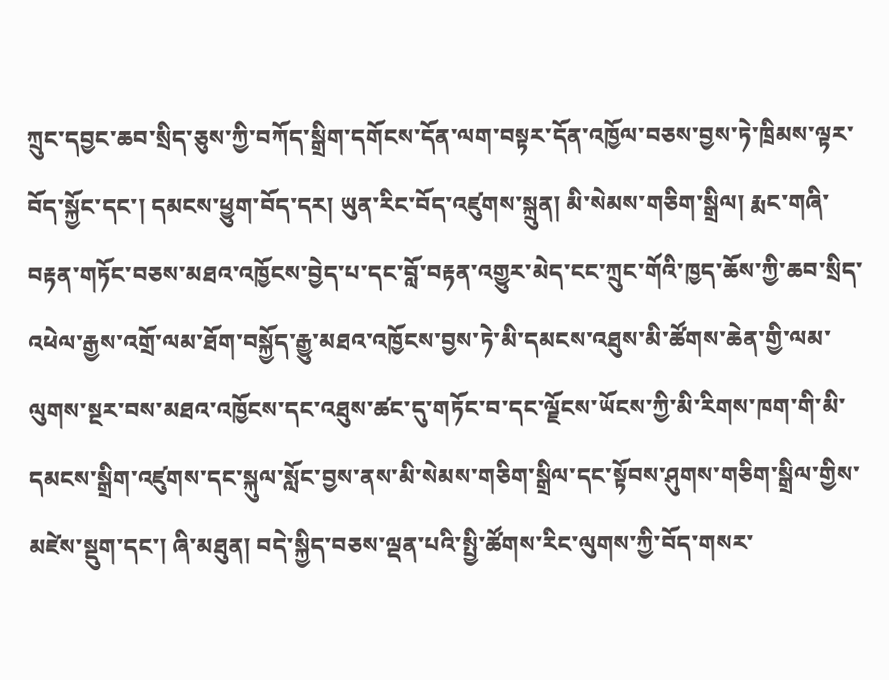ཀྲུང་དབྱང་ཆབ་སྲིད་ཅུས་ཀྱི་བཀོད་སྒྲིག་དགོངས་དོན་ལག་བསྟར་དོན་འཁྱོལ་བཅས་བྱས་ཏེ་ཁྲིམས་ལྟར་བོད་སྐྱོང་དང་། དམངས་ཕྱུག་བོད་དར། ཡུན་རིང་བོད་འཛུགས་སྐྲུན། མི་སེམས་གཅིག་སྒྲིལ། རྨང་གཞི་བརྟན་གཏོང་བཅས་མཐའ་འཁྱོངས་བྱེད་པ་དང་བློ་བརྟན་འགྱུར་མེད་ངང་ཀྲུང་གོའི་ཁྱད་ཆོས་ཀྱི་ཆབ་སྲིད་འཕེལ་རྒྱས་འགྲོ་ལམ་ཐོག་བསྐྱོད་རྒྱུ་མཐའ་འཁྱོངས་བྱས་ཏེ་མི་དམངས་འཐུས་མི་ཚོགས་ཆེན་གྱི་ལམ་ལུགས་སྔར་བས་མཐའ་འཁྱོངས་དང་འཐུས་ཚང་དུ་གཏོང་བ་དང་ལྗོངས་ཡོངས་ཀྱི་མི་རིགས་ཁག་གི་མི་དམངས་སྒྲིག་འཛུགས་དང་སྐུལ་སློང་བྱས་ནས་མི་སེམས་གཅིག་སྒྲིལ་དང་སྟོབས་ཤུགས་གཅིག་སྒྲིལ་གྱིས་མཛེས་སྡུག་དང་། ཞི་མཐུན། བདེ་སྐྱིད་བཅས་ལྡན་པའི་སྤྱི་ཚོགས་རིང་ལུགས་ཀྱི་བོད་གསར་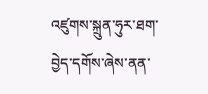འཛུགས་སྐྲུན་ཧུར་ཐག་བྱེད་དགོས་ཞེས་ནན་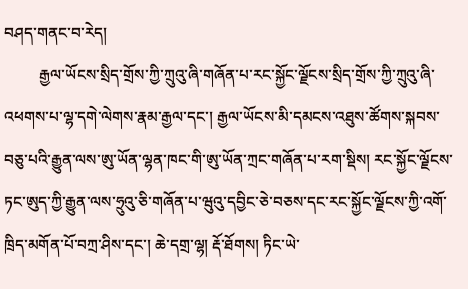བཤད་གནང་བ་རེད།
         རྒྱལ་ཡོངས་སྲིད་གྲོས་ཀྱི་ཀྲུའུ་ཞི་གཞོན་པ་རང་སྐྱོང་ལྗོངས་སྲིད་གྲོས་ཀྱི་ཀྲུའུ་ཞི་འཕགས་པ་ལྷ་དགེ་ལེགས་རྣམ་རྒྱལ་དང་། རྒྱལ་ཡོངས་མི་དམངས་འཐུས་ཚོགས་སྐབས་བཅུ་པའི་རྒྱུན་ལས་ཨུ་ཡོན་ལྷན་ཁང་གི་ཨུ་ཡོན་ཀྲང་གཞོན་པ་རག་སྡིས། རང་སྐྱོང་ལྗོངས་ཏང་ཨུད་ཀྱི་རྒྱུན་ལས་ཧྲུའུ་ཅི་གཞོན་པ་ཝུའུ་དབྱིང་ཅེ་བཅས་དང་རང་སྐྱོང་ལྗོངས་ཀྱི་འགོ་ཁྲིད་མགོན་པོ་བཀྲ་ཤིས་དང་། ཆེ་དགྲ་ལྷ། རྡོ་ཐོགས། ཏིང་ཡེ་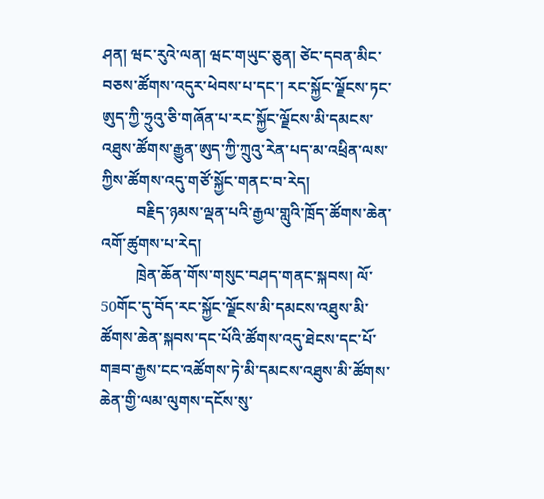ཤན། ཝང་རུའེ་ལན། ཝང་གཡུང་ཅུན། ཙེང་དབན་མིང་བཅས་ཚོགས་འདུར་ཕེབས་པ་དང་། རང་སྐྱོང་ལྗོངས་ཏང་ཨུད་ཀྱི་ཧྲུའུ་ཅི་གཞོན་པ་རང་སྐྱོང་ལྗོངས་མི་དམངས་འཐུས་ཚོགས་རྒྱུན་ཨུད་ཀྱི་ཀྲུའུ་རེན་པད་མ་འཕྲིན་ལས་ཀྱིས་ཚོགས་འདུ་གཙོ་སྐྱོང་གནང་བ་རེད།
         བརྗིད་ཉམས་ལྡན་པའི་རྒྱལ་གླུའི་ཁྲོད་ཚོགས་ཆེན་འགོ་ཚུགས་པ་རེད།
         ཁྲེན་ཆོན་གོས་གསུང་བཤད་གནང་སྐབས། ལོ་50གོང་དུ་བོད་རང་སྐྱོང་ལྗོངས་མི་དམངས་འཐུས་མི་ཚོགས་ཆེན་སྐབས་དང་པོའི་ཚོགས་འདུ་ཐེངས་དང་པོ་གཟབ་རྒྱས་ངང་འཚོགས་ཏེ་མི་དམངས་འཐུས་མི་ཚོགས་ཆེན་གྱི་ལམ་ལུགས་དངོས་སུ་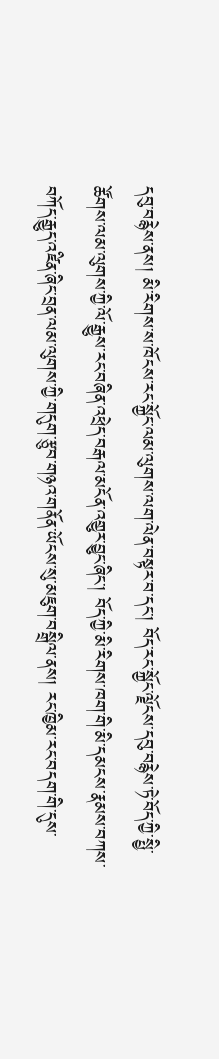དབུ་བརྙེས་ནས། མི་རིགས་ས་ཁོངས་རང་སྐྱོང་ལམ་ལུགས་ལག་ལེན་བསྟར་བ་དང་། བོད་རང་སྐྱོང་ལྗོངས་དབུ་བརྙེས་ཏེ་བོད་ཀྱི་སྤྱི་ཚོགས་ལམ་ལུགས་ཀྱི་ལོ་རྒྱུས་རང་བཞིན་འཕྲེད་བརྒལ་མངོན་འགྱུར་བྱུང་ཞིང་། བོད་ཀྱི་མི་རིགས་ཁག་གི་མི་དམངས་རྣམས་བཀས་བཀོད་རྒྱུད་འཛིན་ཞིང་བྲན་ལམ་ལུགས་ཀྱི་གདུག་རྩུབ་གཉའ་གནོན་ཡོངས་སུ་མཇུག་བསྒྲིལ་ནས། རང་ཁྱིམ་རང་བདག་གི་དུས་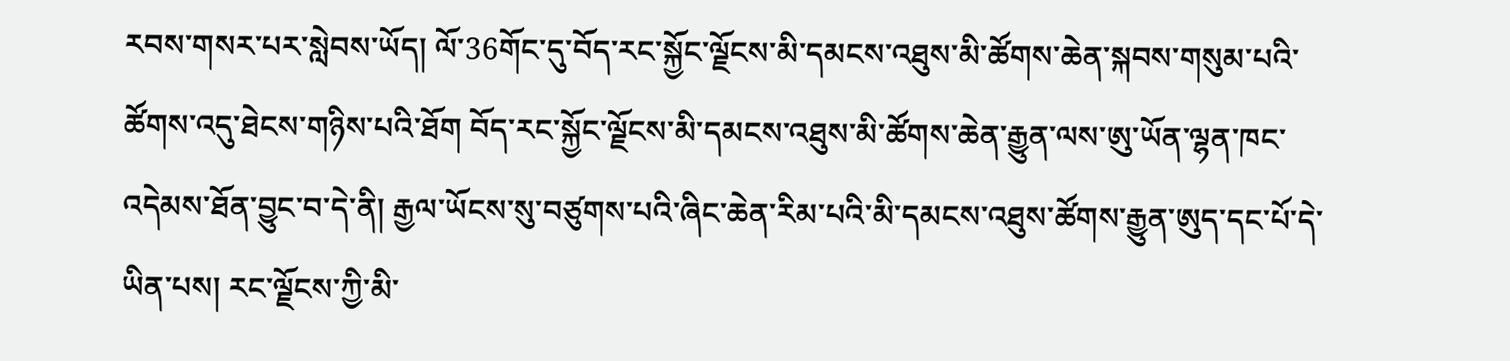རབས་གསར་པར་སླེབས་ཡོད། ལོ་36གོང་དུ་བོད་རང་སྐྱོང་ལྗོངས་མི་དམངས་འཐུས་མི་ཚོགས་ཆེན་སྐབས་གསུམ་པའི་ཚོགས་འདུ་ཐེངས་གཉིས་པའི་ཐོག བོད་རང་སྐྱོང་ལྗོངས་མི་དམངས་འཐུས་མི་ཚོགས་ཆེན་རྒྱུན་ལས་ཨུ་ཡོན་ལྷན་ཁང་འདེམས་ཐོན་བྱུང་བ་དེ་ནི། རྒྱལ་ཡོངས་སུ་བཙུགས་པའི་ཞིང་ཆེན་རིམ་པའི་མི་དམངས་འཐུས་ཚོགས་རྒྱུན་ཨུད་དང་པོ་དེ་ཡིན་པས། རང་ལྗོངས་ཀྱི་མི་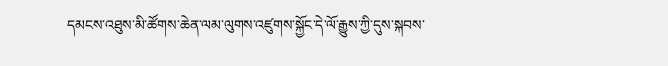དམངས་འཐུས་མི་ཚོགས་ཆེན་ལམ་ལུགས་འཛུགས་སྐྱོང་དེ་ལོ་རྒྱུས་ཀྱི་དུས་སྐབས་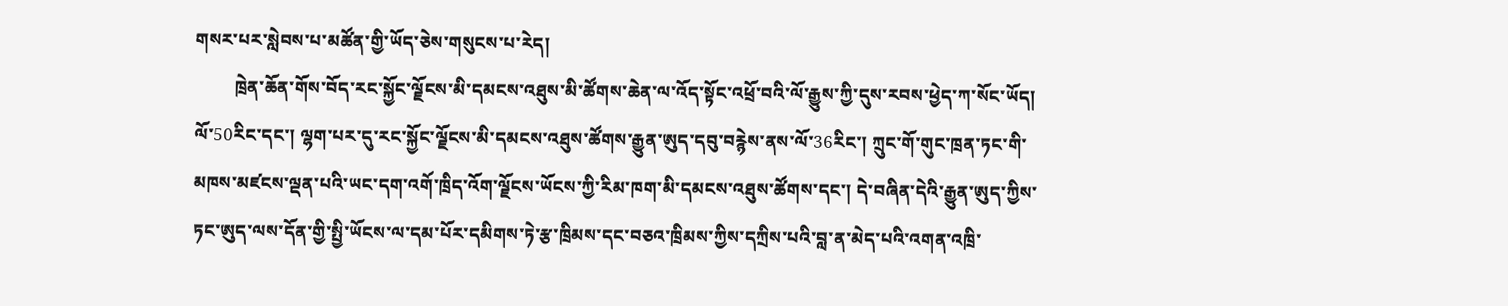གསར་པར་སླེབས་པ་མཚོན་གྱི་ཡོད་ཅེས་གསུངས་པ་རེད།
         ཁྲེན་ཆོན་གོས་བོད་རང་སྐྱོང་ལྗོངས་མི་དམངས་འཐུས་མི་ཚོགས་ཆེན་ལ་འོད་སྟོང་འཕྲོ་བའི་ལོ་རྒྱུས་ཀྱི་དུས་རབས་ཕྱེད་ཀ་སོང་ཡོད། ལོ་50རིང་དང་། ལྷག་པར་དུ་རང་སྐྱོང་ལྗོངས་མི་དམངས་འཐུས་ཚོགས་རྒྱུན་ཨུད་དབུ་བརྙེས་ནས་ལོ་36རིང་། ཀྲུང་གོ་གུང་ཁྲན་ཏང་གི་མཁས་མཛངས་ལྡན་པའི་ཡང་དག་འགོ་ཁྲིད་འོག་ལྗོངས་ཡོངས་ཀྱི་རིམ་ཁག་མི་དམངས་འཐུས་ཚོགས་དང་། དེ་བཞིན་དེའི་རྒྱུན་ཨུད་ཀྱིས་ཏང་ཨུད་ལས་དོན་གྱི་སྤྱི་ཡོངས་ལ་དམ་པོར་དམིགས་ཏེ་རྩ་ཁྲིམས་དང་བཅའ་ཁྲིམས་ཀྱིས་དཀྲིས་པའི་བླ་ན་མེད་པའི་འགན་འཁྲི་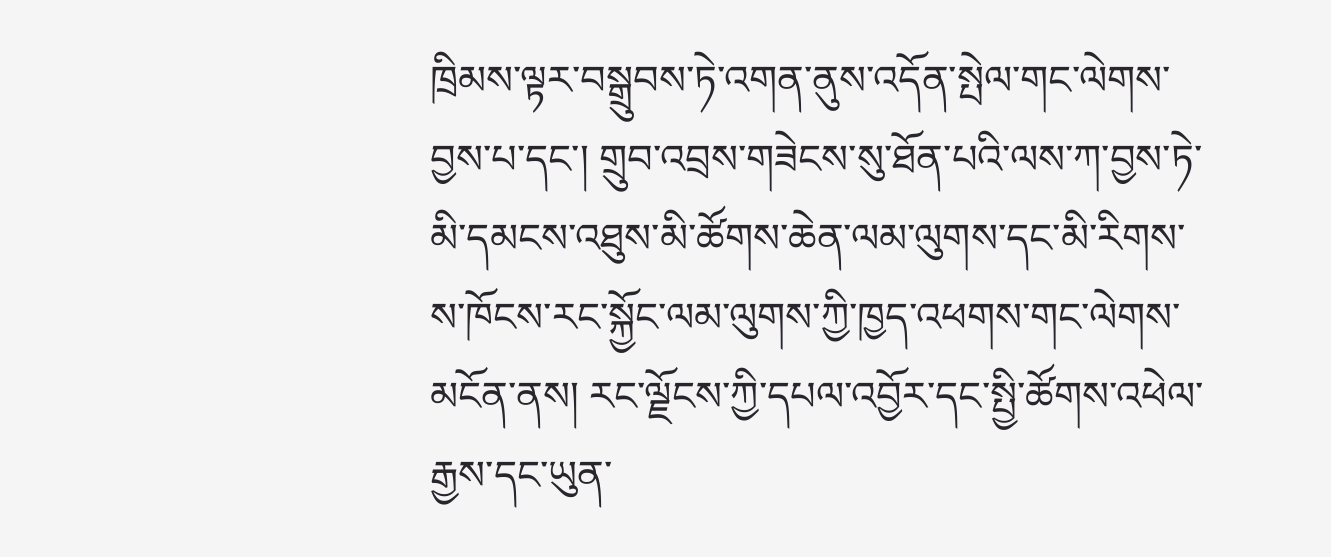ཁྲིམས་ལྟར་བསྒྲུབས་ཏེ་འགན་ནུས་འདོན་སྤེལ་གང་ལེགས་བྱས་པ་དང་། གྲུབ་འབྲས་གཟེངས་སུ་ཐོན་པའི་ལས་ཀ་བྱས་ཏེ་མི་དམངས་འཐུས་མི་ཚོགས་ཆེན་ལམ་ལུགས་དང་མི་རིགས་ས་ཁོངས་རང་སྐྱོང་ལམ་ལུགས་ཀྱི་ཁྱད་འཕགས་གང་ལེགས་མངོན་ནས། རང་ལྗོངས་ཀྱི་དཔལ་འབྱོར་དང་སྤྱི་ཚོགས་འཕེལ་རྒྱས་དང་ཡུན་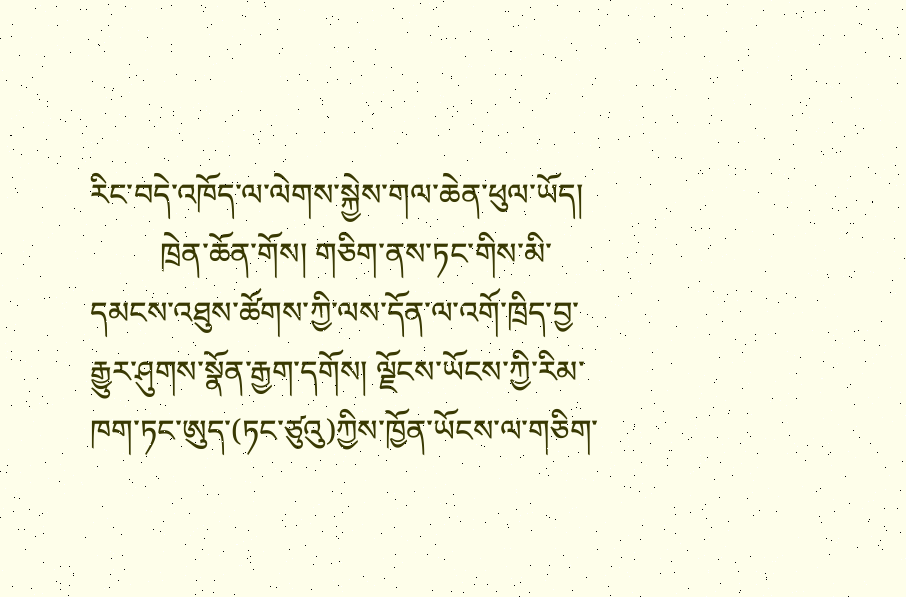རིང་བདེ་འཁོད་ལ་ལེགས་སྐྱེས་གལ་ཆེན་ཕུལ་ཡོད།
         ཁྲེན་ཆོན་གོས། གཅིག་ནས་ཏང་གིས་མི་དམངས་འཐུས་ཚོགས་ཀྱི་ལས་དོན་ལ་འགོ་ཁྲིད་བྱ་རྒྱུར་ཤུགས་སྣོན་རྒྱག་དགོས། ལྗོངས་ཡོངས་ཀྱི་རིམ་ཁག་ཏང་ཨུད་(ཏང་ཙུའུ)ཀྱིས་ཁྱོན་ཡོངས་ལ་གཅིག་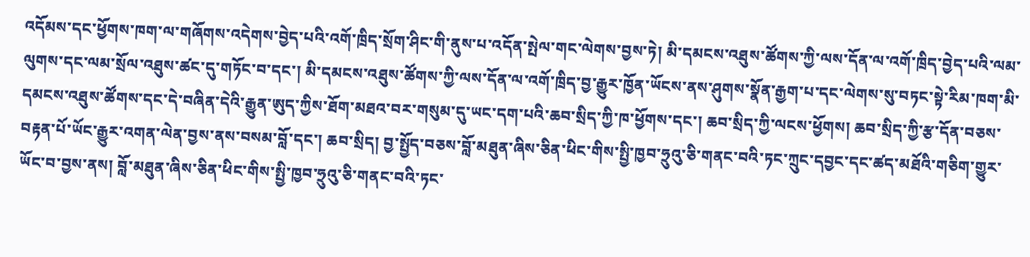འདོམས་དང་ཕྱོགས་ཁག་ལ་གཞོགས་འདེགས་བྱེད་པའི་འགོ་ཁྲིད་སྲོག་ཤིང་གི་ནུས་པ་འདོན་སྤེལ་གང་ལེགས་བྱས་ཏེ། མི་དམངས་འཐུས་ཚོགས་ཀྱི་ལས་དོན་ལ་འགོ་ཁྲིད་བྱེད་པའི་ལམ་ལུགས་དང་ལམ་སྲོལ་འཐུས་ཚང་དུ་གཏོང་བ་དང་། མི་དམངས་འཐུས་ཚོགས་ཀྱི་ལས་དོན་ལ་འགོ་ཁྲིད་བྱ་རྒྱུར་ཁྱོན་ཡོངས་ནས་ཤུགས་སྣོན་རྒྱག་པ་དང་ལེགས་སུ་བཏང་སྟེ་རིམ་ཁག་མི་དམངས་འཐུས་ཚོགས་དང་དེ་བཞིན་དེའི་རྒྱུན་ཨུད་ཀྱིས་ཐོག་མཐའ་བར་གསུམ་དུ་ཡང་དག་པའི་ཆབ་སྲིད་ཀྱི་ཁ་ཕྱོགས་དང་། ཆབ་སྲིད་ཀྱི་ལངས་ཕྱོགས། ཆབ་སྲིད་ཀྱི་རྩ་དོན་བཅས་བརྟན་པོ་ཡོང་རྒྱུར་འགན་ལེན་བྱས་ནས་བསམ་བློ་དང་། ཆབ་སྲིད། བྱ་སྤྱོད་བཅས་བློ་མཐུན་ཞིས་ཅིན་ཕིང་གིས་སྤྱི་ཁྱབ་ཧྲུའུ་ཅི་གནང་བའི་ཏང་ཀྲུང་དབྱང་དང་ཚད་མཐོའི་གཅིག་གྱུར་ཡོང་བ་བྱས་ནས། བློ་མཐུན་ཞིས་ཅིན་ཕིང་གིས་སྤྱི་ཁྱབ་ཧྲུའུ་ཅི་གནང་བའི་ཏང་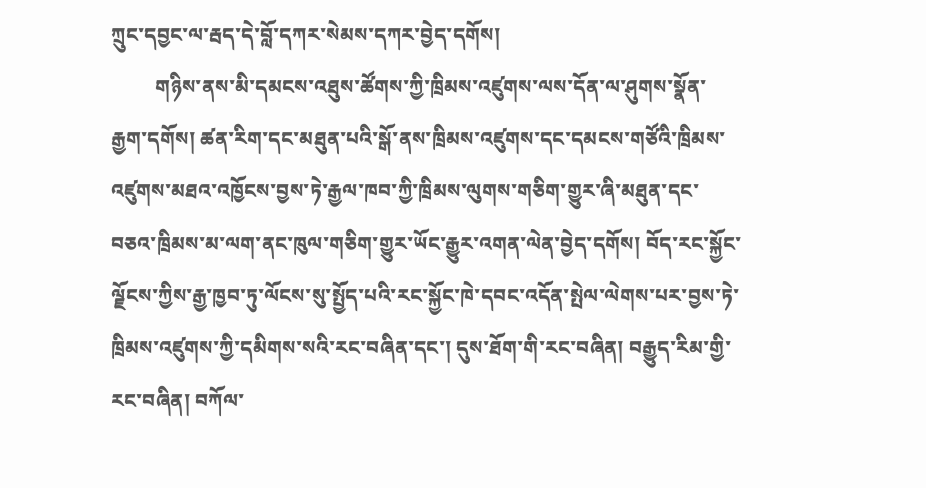ཀྲུང་དབྱང་ལ་རྦད་དེ་བློ་དཀར་སེམས་དཀར་བྱེད་དགོས།
         གཉིས་ནས་མི་དམངས་འཐུས་ཚོགས་ཀྱི་ཁྲིམས་འཛུགས་ལས་དོན་ལ་ཤུགས་སྣོན་རྒྱག་དགོས། ཚན་རིག་དང་མཐུན་པའི་སྒོ་ནས་ཁྲིམས་འཛུགས་དང་དམངས་གཙོའི་ཁྲིམས་འཛུགས་མཐའ་འཁྱོངས་བྱས་ཏེ་རྒྱལ་ཁབ་ཀྱི་ཁྲིམས་ལུགས་གཅིག་གྱུར་ཞི་མཐུན་དང་བཅའ་ཁྲིམས་མ་ལག་ནང་ཁུལ་གཅིག་གྱུར་ཡོང་རྒྱུར་འགན་ལེན་བྱེད་དགོས། བོད་རང་སྐྱོང་ལྗོངས་ཀྱིས་རྒྱ་ཁྱབ་ཏུ་ལོངས་སུ་སྤྱོད་པའི་རང་སྐྱོང་ཁེ་དབང་འདོན་སྤེལ་ལེགས་པར་བྱས་ཏེ་ཁྲིམས་འཛུགས་ཀྱི་དམིགས་སའི་རང་བཞིན་དང་། དུས་ཐོག་གི་རང་བཞིན། བརྒྱུད་རིམ་གྱི་རང་བཞིན། བཀོལ་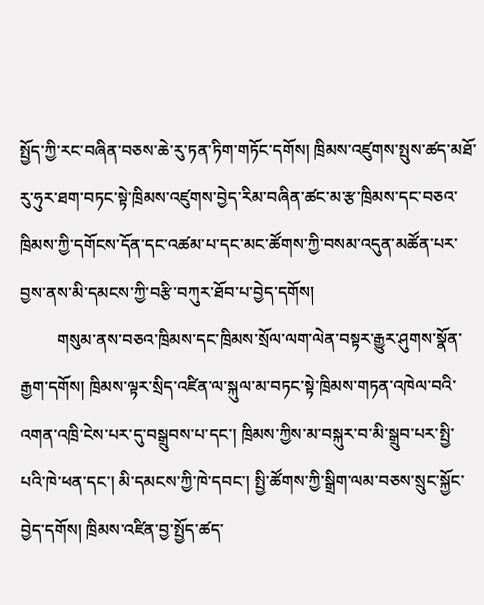སྤྱོད་ཀྱི་རང་བཞིན་བཅས་ཆེ་རུ་ཏན་ཏིག་གཏོང་དགོས། ཁྲིམས་འཛུགས་སྤུས་ཚད་མཐོ་རུ་ཧུར་ཐག་བཏང་སྟེ་ཁྲིམས་འཛུགས་བྱེད་རིམ་བཞིན་ཚང་མ་རྩ་ཁྲིམས་དང་བཅའ་ཁྲིམས་ཀྱི་དགོངས་དོན་དང་འཚམ་པ་དང་མང་ཚོགས་ཀྱི་བསམ་འདུན་མཚོན་པར་བྱས་ནས་མི་དམངས་ཀྱི་བརྩི་བཀུར་ཐོབ་པ་བྱེད་དགོས།
         གསུམ་ནས་བཅའ་ཁྲིམས་དང་ཁྲིམས་སྲོལ་ལག་ལེན་བསྟར་རྒྱུར་ཤུགས་སྣོན་རྒྱག་དགོས། ཁྲིམས་ལྟར་སྲིད་འཛིན་ལ་སྐུལ་མ་བཏང་སྟེ་ཁྲིམས་གཏན་འཁེལ་བའི་འགན་འཁྲི་ངེས་པར་དུ་བསྒྲུབས་པ་དང་། ཁྲིམས་ཀྱིས་མ་བསྐུར་བ་མི་སྒྲུབ་པར་སྤྱི་པའི་ཁེ་ཕན་དང་། མི་དམངས་ཀྱི་ཁེ་དབང་། སྤྱི་ཚོགས་ཀྱི་སྒྲིག་ལམ་བཅས་སྲུང་སྐྱོང་བྱེད་དགོས། ཁྲིམས་འཛིན་བྱ་སྤྱོད་ཚད་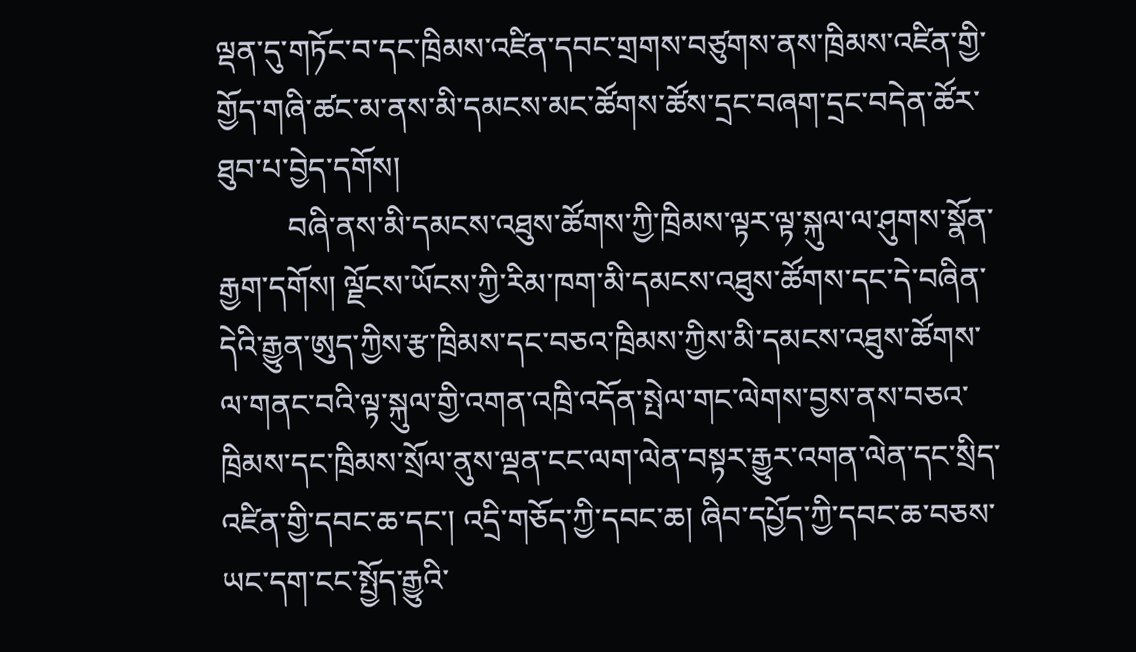ལྡན་དུ་གཏོང་བ་དང་ཁྲིམས་འཛིན་དབང་གྲགས་བཙུགས་ནས་ཁྲིམས་འཛིན་གྱི་གྱོད་གཞི་ཚང་མ་ནས་མི་དམངས་མང་ཚོགས་ཚོས་དྲང་བཞག་དྲང་བདེན་ཚོར་ཐུབ་པ་བྱེད་དགོས།
         བཞི་ནས་མི་དམངས་འཐུས་ཚོགས་ཀྱི་ཁྲིམས་ལྟར་ལྟ་སྐུལ་ལ་ཤུགས་སྣོན་རྒྱག་དགོས། ལྗོངས་ཡོངས་ཀྱི་རིམ་ཁག་མི་དམངས་འཐུས་ཚོགས་དང་དེ་བཞིན་དེའི་རྒྱུན་ཨུད་ཀྱིས་རྩ་ཁྲིམས་དང་བཅའ་ཁྲིམས་ཀྱིས་མི་དམངས་འཐུས་ཚོགས་ལ་གནང་བའི་ལྟ་སྐུལ་གྱི་འགན་འཁྲི་འདོན་སྤེལ་གང་ལེགས་བྱས་ནས་བཅའ་ཁྲིམས་དང་ཁྲིམས་སྲོལ་ནུས་ལྡན་ངང་ལག་ལེན་བསྟར་རྒྱུར་འགན་ལེན་དང་སྲིད་འཛིན་གྱི་དབང་ཆ་དང་། འདྲི་གཅོད་ཀྱི་དབང་ཆ། ཞིབ་དཔྱོད་ཀྱི་དབང་ཆ་བཅས་ཡང་དག་ངང་སྤྱོད་རྒྱུའི་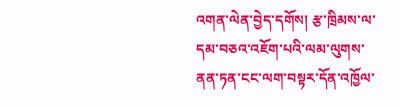འགན་ལེན་བྱེད་དགོས། རྩ་ཁྲིམས་ལ་དམ་བཅའ་འཇོག་པའི་ལམ་ལུགས་ནན་ཏན་ངང་ལག་བསྟར་དོན་འཁྱོལ་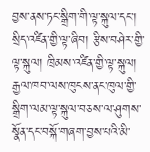བྱས་ནས་ཏང་སྒྲིག་གི་ལྟ་སྐུལ་དང་། སྲིད་འཛིན་གྱི་ལྟ་ཞིབ། རྩིས་བཤེར་གྱི་ལྟ་སྐུལ། ཁྲིམས་འཛིན་གྱི་ལྟ་སྐུལ། རྒྱལ་ཁབ་ལས་ཁུངས་ནང་ཁུལ་གྱི་སྒྲིག་ལམ་ལྟ་སྐུལ་བཅས་ལ་ཤུགས་སྣོན་དང་བསྐོ་གཞག་བྱས་པའི་མི་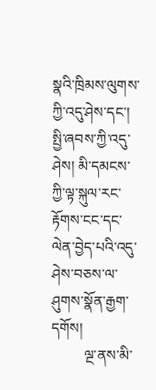སྣའི་ཁྲིམས་ལུགས་ཀྱི་འདུ་ཤེས་དང་། སྤྱི་ཞབས་ཀྱི་འདུ་ཤེས། མི་དམངས་ཀྱི་ལྟ་སྐུལ་རང་རྟོགས་ངང་དང་ལེན་བྱེད་པའི་འདུ་ཤེས་བཅས་ལ་ཤུགས་སྣོན་རྒྱག་དགོས།
         ལྔ་ནས་མི་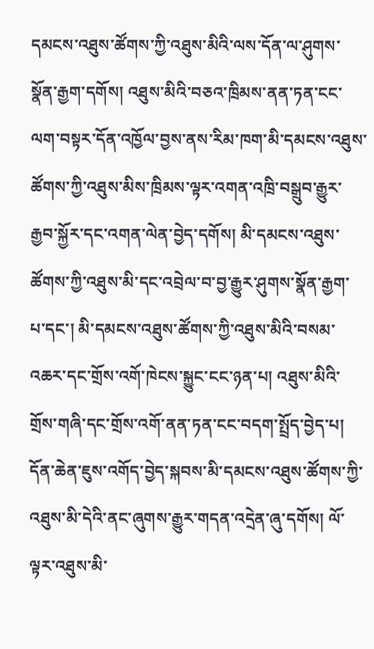དམངས་འཐུས་ཚོགས་ཀྱི་འཐུས་མིའི་ལས་དོན་ལ་ཤུགས་སྣོན་རྒྱག་དགོས། འཐུས་མིའི་བཅའ་ཁྲིམས་ནན་ཏན་ངང་ལག་བསྟར་དོན་འཁྱོལ་བྱས་ནས་རིམ་ཁག་མི་དམངས་འཐུས་ཚོགས་ཀྱི་འཐུས་མིས་ཁྲིམས་ལྟར་འགན་འཁྲི་བསྒྲུབ་རྒྱུར་རྒྱབ་སྐྱོར་དང་འགན་ལེན་བྱེད་དགོས། མི་དམངས་འཐུས་ཚོགས་ཀྱི་འཐུས་མི་དང་འབྲེལ་བ་བྱ་རྒྱུར་ཤུགས་སྣོན་རྒྱག་པ་དང་། མི་དམངས་འཐུས་ཚོགས་ཀྱི་འཐུས་མིའི་བསམ་འཆར་དང་གྲོས་འགོ་ཁེངས་སྐྱུང་ངང་ཉན་པ། འཐུས་མིའི་གྲོས་གཞི་དང་གྲོས་འགོ་ནན་ཏན་ངང་བདག་སྤྲོད་བྱེད་པ། དོན་ཆེན་ཇུས་འགོད་བྱེད་སྐབས་མི་དམངས་འཐུས་ཚོགས་ཀྱི་འཐུས་མི་དེའི་ནང་ཞུགས་རྒྱུར་གདན་འདྲེན་ཞུ་དགོས། ལོ་ལྟར་འཐུས་མི་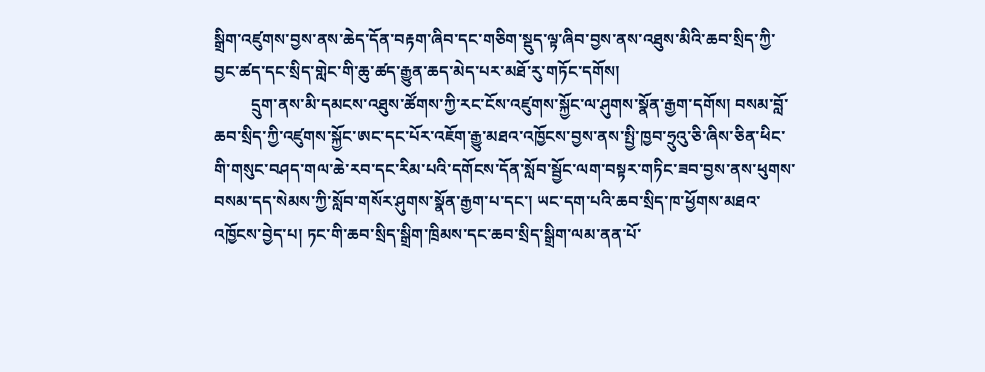སྒྲིག་འཛུགས་བྱས་ནས་ཆེད་དོན་བརྟག་ཞིབ་དང་གཅིག་སྡུད་ལྟ་ཞིབ་བྱས་ནས་འཐུས་མིའི་ཆབ་སྲིད་ཀྱི་བྱང་ཚད་དང་སྲིད་གླེང་གི་ཆུ་ཚད་རྒྱུན་ཆད་མེད་པར་མཐོ་རུ་གཏོང་དགོས།
         དྲུག་ནས་མི་དམངས་འཐུས་ཚོགས་ཀྱི་རང་ངོས་འཛུགས་སྐྱོང་ལ་ཤུགས་སྣོན་རྒྱག་དགོས། བསམ་བློ་ཆབ་སྲིད་ཀྱི་འཛུགས་སྐྱོང་ཨང་དང་པོར་འཇོག་རྒྱུ་མཐའ་འཁྱོངས་བྱས་ནས་སྤྱི་ཁྱབ་ཧྲུའུ་ཅི་ཞིས་ཅིན་ཕིང་གི་གསུང་བཤད་གལ་ཆེ་རབ་དང་རིམ་པའི་དགོངས་དོན་སློབ་སྦྱོང་ལག་བསྟར་གཏིང་ཟབ་བྱས་ནས་ཕུགས་བསམ་དད་སེམས་ཀྱི་སློབ་གསོར་ཤུགས་སྣོན་རྒྱག་པ་དང་། ཡང་དག་པའི་ཆབ་སྲིད་ཁ་ཕྱོགས་མཐའ་འཁྱོངས་བྱེད་པ། ཏང་གི་ཆབ་སྲིད་སྒྲིག་ཁྲིམས་དང་ཆབ་སྲིད་སྒྲིག་ལམ་ནན་པོ་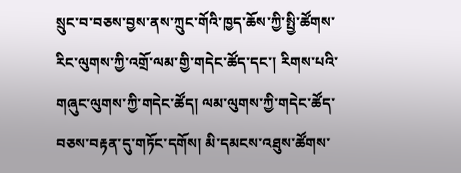སྲུང་བ་བཅས་བྱས་ནས་ཀྲུང་གོའི་ཁྱད་ཆོས་ཀྱི་སྤྱི་ཚོགས་རིང་ལུགས་ཀྱི་འགྲོ་ལམ་གྱི་གདེང་ཚོད་དང་། རིགས་པའི་གཞུང་ལུགས་ཀྱི་གདེང་ཚོད། ལམ་ལུགས་ཀྱི་གདེང་ཚོད་བཅས་བརྟན་དུ་གཏོང་དགོས། མི་དམངས་འཐུས་ཚོགས་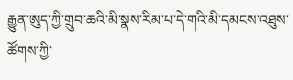རྒྱུན་ཨུད་ཀྱི་གྲུབ་ཆའི་མི་སྣས་རིམ་པ་དེ་གའི་མི་དམངས་འཐུས་ཚོགས་ཀྱི་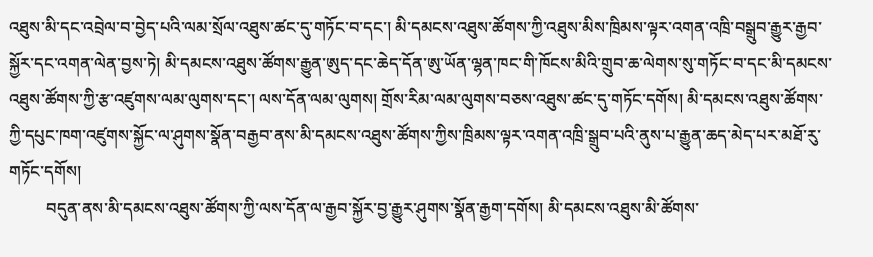འཐུས་མི་དང་འབྲེལ་བ་བྱེད་པའི་ལམ་སྲོལ་འཐུས་ཚང་དུ་གཏོང་བ་དང་། མི་དམངས་འཐུས་ཚོགས་ཀྱི་འཐུས་མིས་ཁྲིམས་ལྟར་འགན་འཁྲི་བསྒྲུབ་རྒྱུར་རྒྱབ་སྐྱོར་དང་འགན་ལེན་བྱས་ཏེ། མི་དམངས་འཐུས་ཚོགས་རྒྱུན་ཨུད་དང་ཆེད་དོན་ཨུ་ཡོན་ལྷན་ཁང་གི་ཁོངས་མིའི་གྲུབ་ཆ་ལེགས་སུ་གཏོང་བ་དང་མི་དམངས་འཐུས་ཚོགས་ཀྱི་རྩ་འཛུགས་ལམ་ལུགས་དང་། ལས་དོན་ལམ་ལུགས། གྲོས་རིམ་ལམ་ལུགས་བཅས་འཐུས་ཚང་དུ་གཏོང་དགོས། མི་དམངས་འཐུས་ཚོགས་ཀྱི་དཔུང་ཁག་འཛུགས་སྐྱོང་ལ་ཤུགས་སྣོན་བརྒྱབ་ནས་མི་དམངས་འཐུས་ཚོགས་ཀྱིས་ཁྲིམས་ལྟར་འགན་འཁྲི་སྒྲུབ་པའི་ནུས་པ་རྒྱུན་ཆད་མེད་པར་མཐོ་རུ་གཏོང་དགོས།
         བདུན་ནས་མི་དམངས་འཐུས་ཚོགས་ཀྱི་ལས་དོན་ལ་རྒྱབ་སྐྱོར་བྱ་རྒྱུར་ཤུགས་སྣོན་རྒྱག་དགོས། མི་དམངས་འཐུས་མི་ཚོགས་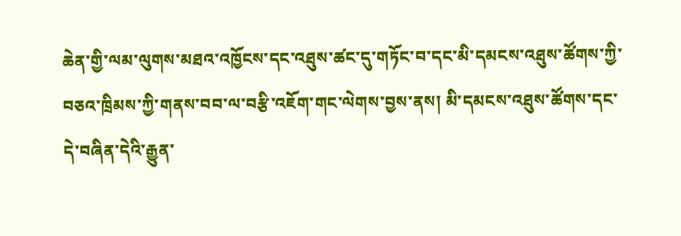ཆེན་གྱི་ལམ་ལུགས་མཐའ་འཁྱོངས་དང་འཐུས་ཚང་དུ་གཏོང་བ་དང་མི་དམངས་འཐུས་ཚོགས་ཀྱི་བཅའ་ཁྲིམས་ཀྱི་གནས་བབ་ལ་བརྩི་འཇོག་གང་ལེགས་བྱས་ནས། མི་དམངས་འཐུས་ཚོགས་དང་དེ་བཞིན་དེའི་རྒྱུན་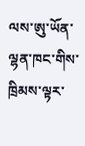ལས་ཨུ་ཡོན་ལྷན་ཁང་གིས་ཁྲིམས་ལྟར་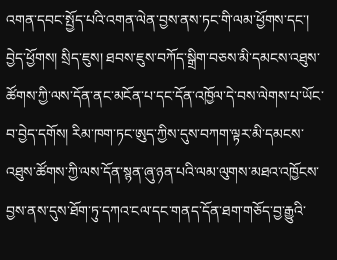འགན་དབང་སྤྱོད་པའི་འགན་ལེན་བྱས་ནས་ཏང་གི་ལམ་ཕྱོགས་དང་། བྱེད་ཕྱོགས། སྲིད་ཇུས། ཐབས་ཇུས་བཀོད་སྒྲིག་བཅས་མི་དམངས་འཐུས་ཚོགས་ཀྱི་ལས་དོན་ནང་མངོན་པ་དང་དོན་འཁྱོལ་དེ་བས་ལེགས་པ་ཡོང་བ་བྱེད་དགོས། རིམ་ཁག་ཏང་ཨུད་ཀྱིས་དུས་བཀག་ལྟར་མི་དམངས་འཐུས་ཚོགས་ཀྱི་ལས་དོན་སྙན་ཞུ་ཉན་པའི་ལམ་ལུགས་མཐའ་འཁྱོངས་བྱས་ནས་དུས་ཐོག་ཏུ་དཀའ་ངལ་དང་གནད་དོན་ཐག་གཅོད་བྱ་རྒྱུའི་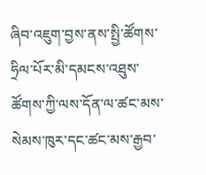ཞིབ་འཇུག་བྱས་ནས་སྤྱི་ཚོགས་ཧྲིལ་པོར་མི་དམངས་འཐུས་ཚོགས་ཀྱི་ལས་དོན་ལ་ཚང་མས་སེམས་ཁུར་དང་ཚང་མས་རྒྱབ་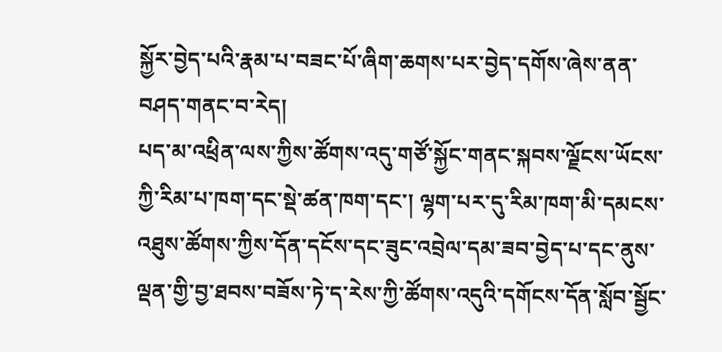སྐྱོར་བྱེད་པའི་རྣམ་པ་བཟང་པོ་ཞིག་ཆགས་པར་བྱེད་དགོས་ཞེས་ནན་བཤད་གནང་བ་རེད།
པད་མ་འཕྲིན་ལས་ཀྱིས་ཚོགས་འདུ་གཙོ་སྐྱོང་གནང་སྐབས་ལྗོངས་ཡོངས་ཀྱི་རིམ་པ་ཁག་དང་སྡེ་ཚན་ཁག་དང་། ལྷག་པར་དུ་རིམ་ཁག་མི་དམངས་འཐུས་ཚོགས་ཀྱིས་དོན་དངོས་དང་ཟུང་འབྲེལ་དམ་ཟབ་བྱེད་པ་དང་ནུས་ལྡན་གྱི་བྱ་ཐབས་བཟོས་ཏེ་ད་རེས་ཀྱི་ཚོགས་འདུའི་དགོངས་དོན་སློབ་སྦྱོང་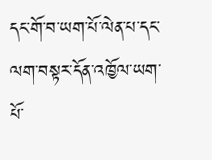དང་གོ་བ་ཡག་པོ་ལེན་པ་དང་ལག་བསྟར་དོན་འཁྱོལ་ཡག་པོ་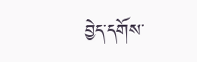བྱེད་དགོས་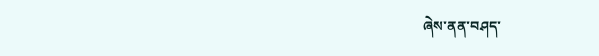ཞེས་ནན་བཤད་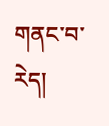གནང་བ་རེད།